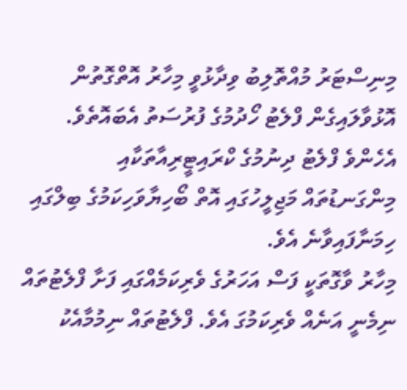މިނިސްޓަރު މުއްތޮލިބު ވިދާޅުވީ މިހާރު އޮތްގޮތުން އޮޅުވާލައިގެން ފްލެޓު ހޯދުމުގެ ފުރުސަތު އެބައޮތެވެ. އެހެންވެ ފްލެޓު ދިނުމުގެ ކްރައިޓީރިއާތަކާއި މިންގަނޑުތައް މަޖިލީހުގައި އޮތް ބޯހިޔާވަހިކަމުގެ ބިލްގައި ހިމަނާފައިވާނެ އެވެ.
މިހާރު ވާގޮތަކީ ފަސް އަހަރުގެ ވެރިކަމެއްގައި ފަށާ ފްލެޓުތައް ނިމެނީ އަނެއް ވެރިކަމުގަ އެވެ. ފްލެޓުތައް ނިމުމާއެކު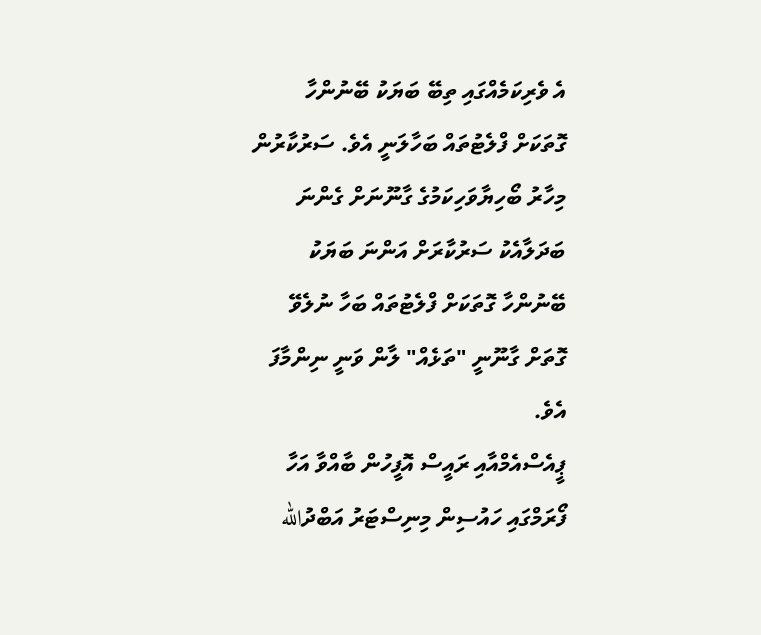އެ ވެރިކަމެއްގައި ތިބޭ ބަޔަކު ބޭނުންހާ ގޮތަކަށް ފްލެޓުތައް ބަހާލަނީ އެވެ. ސަރުކާރުން މިހާރު ބޯހިޔާވަހިކަމުގެ ގާނޫނަށް ގެންނަ ބަދަލާއެކު ސަރުކާރަށް އަންނަ ބަޔަކު ބޭނުންހާ ގޮތަކަށް ފްލެޓުތައް ބަހާ ނުލެވޭ ގޮތަށް ގާނޫނީ "ތަޅެއް" ލާން ވަނީ ނިންމާފަ އެވެ.
ޕީއެސްއެމްއާއި ރައީސް އޮފީހުން ބާއްވާ އަހާ ފޯރަމްގައި ހައުސިން މިނިސްޓަރު އަބްދުالله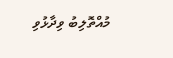މުއްތޮލިބު ވިދާޅުވި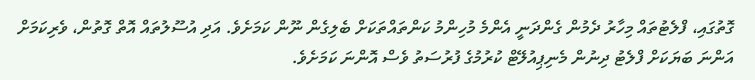ގޮތުގައި، ފްލެޓުތައް މިހާރު ދެމުން ގެންދަނީ އެންމެ މުހިންމު ކަންތައްތަކަށް ބެލިގެން ނޫން ކަމަށެވެ. އަދި އުސޫލުތައް އޮތް ގޮތުން، ވެރިކަމަށް އަންނަ ބަޔަކަށް ފްލެޓު ދިނުން މެނިޕިއުލޭޓް ކުރުމުގެ ފުރުސަތު ވެސް އޮންނަ ކަމަށެވެ.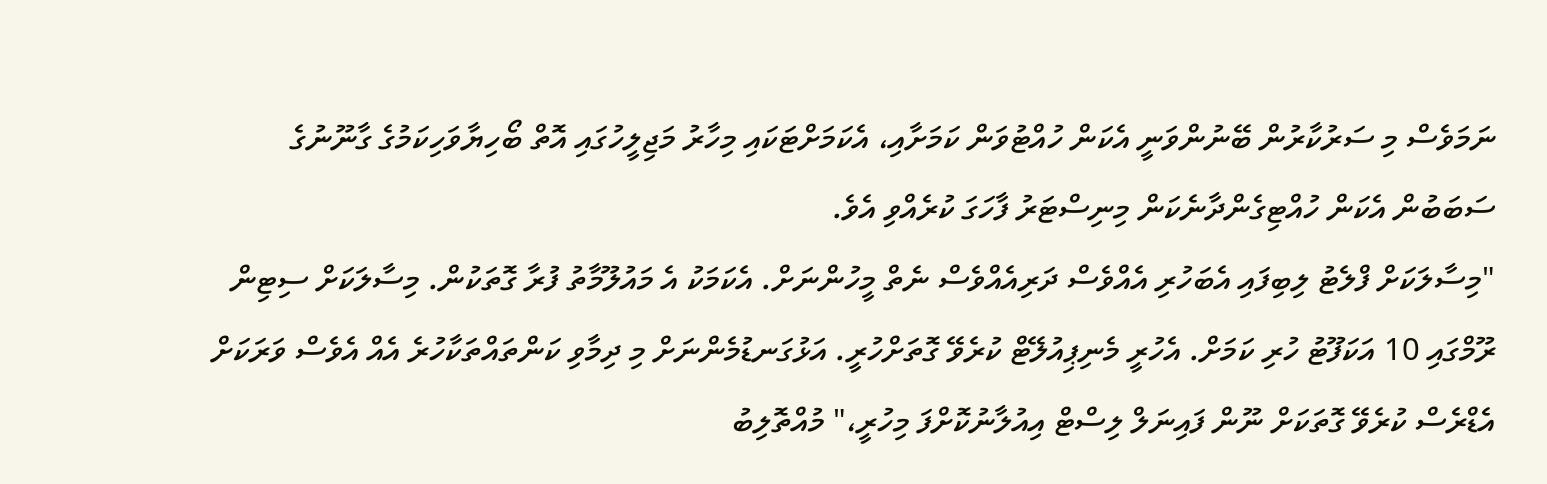ނަމަވެސް މި ސަރުކާރުން ބޭނުންވަނީ އެކަން ހުއްޓުވަން ކަމަށާއި، އެކަމަށްޓަކައި މިހާރު މަޖިލީހުގައި އޮތް ބޯހިޔާވަހިކަމުގެ ގާނޫނުގެ ސަބަބުން އެކަން ހުއްޓިގެންދާނެކަން މިނިސްޓަރު ފާހަގަ ކުރެއްވި އެވެ.
"މިސާލަކަށް ފްލެޓު ލިބިފައި އެބަހުރި އެއްވެސް ދަރިއެއްވެސް ނެތް މީހުންނަށް. އެކަމަކު އެ މައުލޫމާތު ފުރާ ގޮތަކުން. މިސާލަކަށް ސިޓިން ރޫމްގައި 10 އަކަފޫޓު ހުރި ކަމަށް. އެހުރީ މެނިޕިއުލޭޓް ކުރެވޭ ގޮތަށްހުރީ. އަޅުގަނޑުމެންނަށް މި ދިމާވި ކަންތައްތަކާހުރެ އެއް އެވެސް ވަރަކަށް އެޑްރެސް ކުރެވޭ ގޮތަކަށް ނޫން ފައިނަލް ލިސްޓް އިއުލާނުކޮށްފަ މިހުރީ،" މުއްތޮލިބު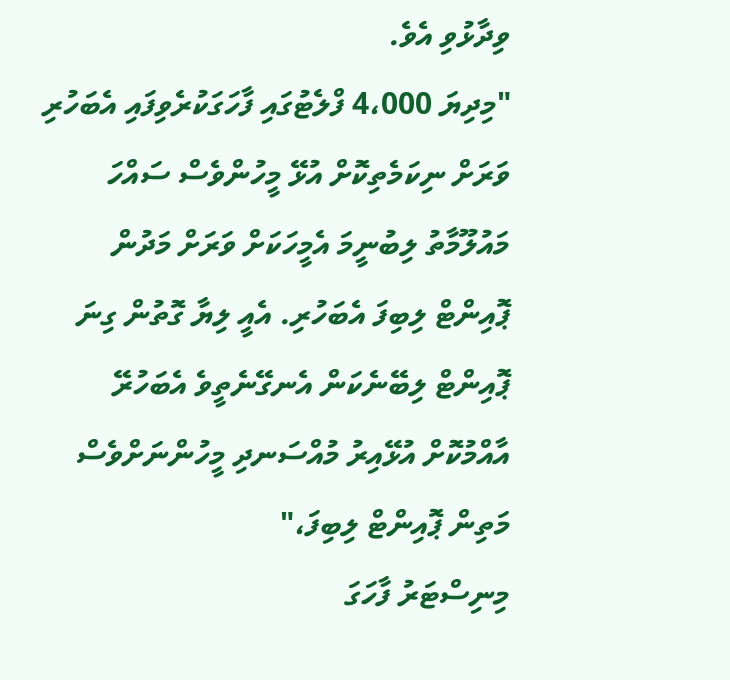ވިދާޅުވި އެވެ.
"މިދިޔަ 4،000 ފްލެޓުގައި ފާހަގަކުރެވިފައި އެބަހުރި ވަރަށް ނިކަމެތިކޮށް އުޅޭ މީހުންވެސް ސައްހަ މައުލޫމާތު ލިބުނީމަ އެމީހަކަށް ވަރަށް މަދުން ޕޮއިންޓް ލިބިފަ އެބަހުރި. އެއީ ލިޔާ ގޮތުން ގިނަ ޕޮއިންޓް ލިބޭނެކަން އެނގޭނެތީވެ އެބަހުރޭ އާއްމުކޮށް އުޅޭއިރު މުއްސަނދި މީހުންނަށްވެސް މަތިން ޕޮއިންޓް ލިބިފަ،"
މިނިސްޓަރު ފާހަގަ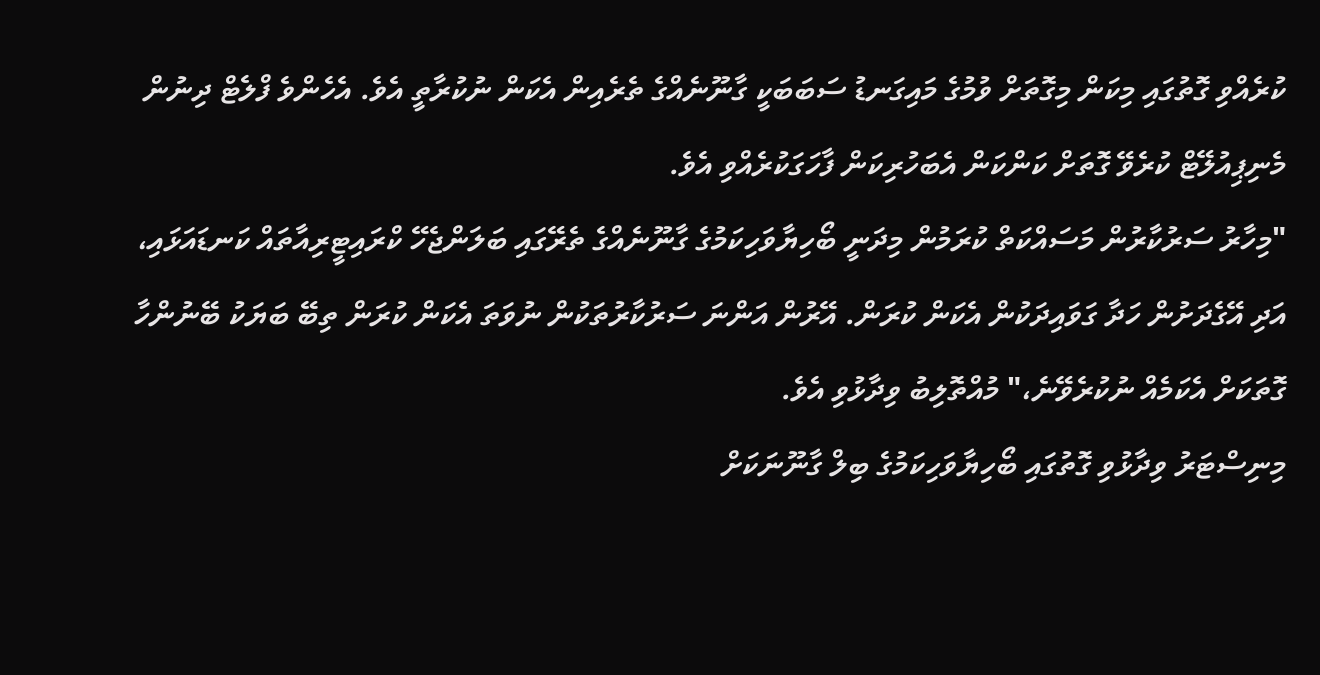ކުރެއްވި ގޮތުގައި މިކަން މިގޮތަށް ވުމުގެ މައިގަނޑު ސަބަބަކީ ގާނޫނެއްގެ ތެރެއިން އެކަން ނުކުރާތީ އެވެ. އެހެންވެ ފްލެޓް ދިނުން މެނިޕިއުލޭޓް ކުރެވޭ ގޮތަށް ކަންކަން އެބަހުރިކަން ފާހަގަކުރެއްވި އެވެ.
"މިހާރު ސަރުކާރުން މަސައްކަތް ކުރަމުން މިދަނީ ބޯހިޔާވަހިކަމުގެ ގާނޫނެއްގެ ތެރޭގައި ބަލަންޖެހޭ ކްރައިޓީރިއާތައް ކަނޑައަޅައި، އަދި އޭގެދަށުން ހަދާ ގަވައިދަކުން އެކަން ކުރަން. އޭރުން އަންނަ ސަރުކާރުތަކުން ނުވަތަ އެކަން ކުރަން ތިބޭ ބަޔަކު ބޭނުންހާ ގޮތަކަށް އެކަމެއް ނުކުރެވޭނެ،" މުއްތޮލިބު ވިދާޅުވި އެވެ.
މިނިސްޓަރު ވިދާޅުވި ގޮތުގައި ބޯހިޔާވަހިކަމުގެ ބިލް ގާނޫނަކަށް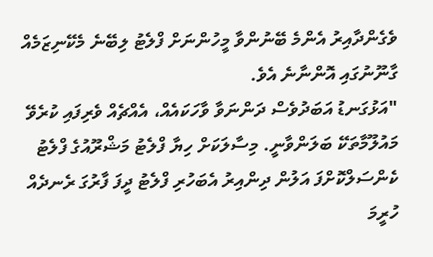ވެގެންދާއިރު އެންމެ ބޭނުންވާ މީހުންނަށް ފްލެޓު ލިބޭނެ މެކޭނިޒަމެއް ގާނޫނުގައި އޮންނާނެ އެވެ.
"އަޅުގަނޑު އަބަދުވެސް ދަންނަވާ ވާހަކައެއް، އެއްޗެއް ވެރިފައި ކުރެވޭ މައުލޫމާތަކޭ ބަލަންވާނީ. މިސާލަކަށް ހިޔާ ފްލެޓު މަޝްރޫއުގެ ފްލެޓު ކެންސަލްކޮށްފަ އަލުން ދިންއިރު އެބަހުރި ފްލެޓު ދީފަ ފާރުގަ ރެނދެއް ހުރީމަ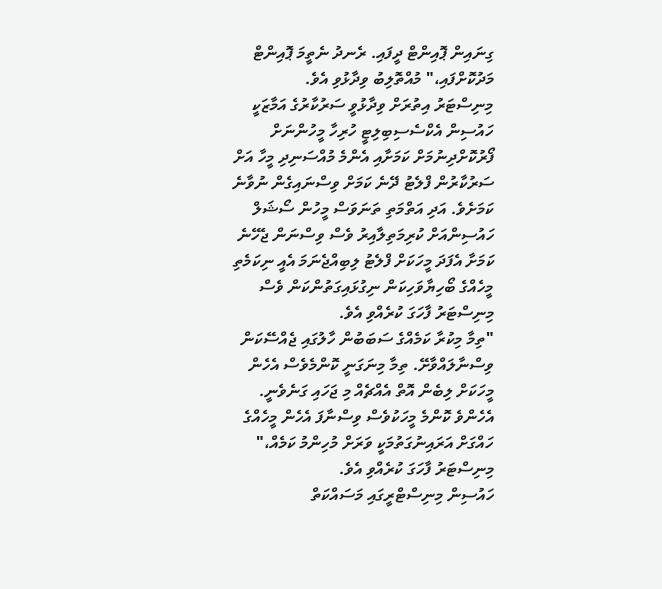ގިނައިން ޕޮއިންޓް ދީފައި. ރެނދު ނެތީމަ ޕޮއިންޓް މަދުކޮށްފައި،" މުއްތޮލިބު ވިދާޅުވި އެވެ.
މިނިސްޓަރު އިތުރަށް ވިދާޅުވީ ސަރުކާރުގެ އަމާޒަކީ ހައުސިން އެކްސެސިބިލިޓީ ހުރިހާ މީހުންނަށް ފޯރުކޮށްދިނުމަށް ކަމަށާއި އެންމެ މުއްސަނިދި މީހާ އަށް ސަރުކާރުން ފްލެޓު ދޭނެ ކަމަށް ވިސްނައިގެން ނުވާނެ ކަމަށެވެ. އަދި އަތްމަތި ތަނަވަސް މީހުން ސޯޝަލް ހައުސިންއަށް ކުރިމަތިލާއިރު ވެސް ވިސްނަން ޖެހޭނެ ކަމަށާ އެފަދަ މީހަކަށް ފްލެޓު ލިބިއްޖެނަމަ އެއީ ނިކަމެތި މީހެއްގެ ބޯހިޔާވަހިކަން ނިގުޅައިގަތުންކަން ވެސް މިނިސްޓަރު ފާހަގަ ކުރެއްވި އެވެ.
"ތިމާ މިކުރާ ކަމެއްގެ ސަބަބުން ހާލުގައި ޖެއްސޭކަން ވިސްނާލައްވާށޭ. ތިމާ މިނަގަނީ ކޮންމެވެސް އެހެން މީހަކަށް ލިބެން އޮތް އެއްޗެއް މި ޖަހައި ގަނެވެނީ. އެހެންވެ ކޮންމެ މީހަކުވެސް ވިސްނާފަ އެހެން މީހެއްގެ ހައްގަށް އަރައިނުގަތުމަކީ ވަރަށް މުހިންމު ކަމެއް،" މިނިސްޓަރު ފާހަގަ ކުރެއްވި އެވެ.
ހައުސިން މިނިސްޓްރީގައި މަސައްކަތް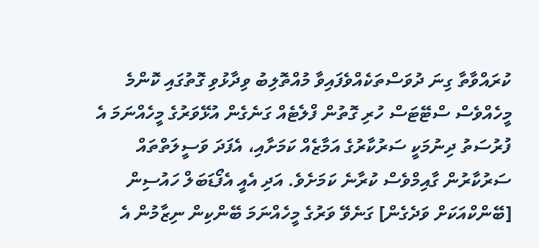ކުރައްވާތާ ގިނަ ދުވަސްތަކެއްވެފައިވާ މުއްތޮލިބު ވިދާޅުވި ގޮތުގައި ކޮންމެ މީހެއްވެސް ސްޓޭޓަސް ހުރި ގޮތުން ފްލެޓެއް ގަނެގެން އުޅޭވަރުގެ މީހެއްނަމަ އެ ފުރުސަތު ދިނުމަކީ ސަރުކާރުގެ އަމާޒެއް ކަމަށާއި، އެފަދަ ވަސީލަތްތައް ސަރުކާރުން ގާއިމްވެސް ކުރާނެ ކަމަށެވެ. އަދި އެއީ އެފޯޑަބަލް ހައުސިން [ބޭންކްއަކަށް ވަދެގެން] ގަނެވޭ ވަރުގެ މީހެއްނަމަ ބޭންކިން ނިޒާމުން އެ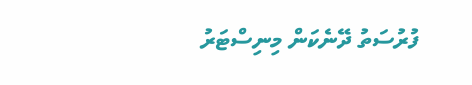ފުރުސަތު ދޭނެކަން މިނިސްޓަރު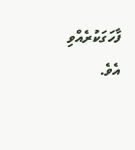ފާހަގަކުރެއްވި އެވެ.